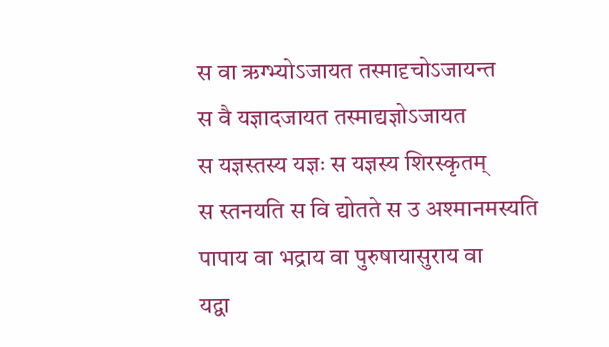स वा ऋग्भ्योऽजायत तस्मादृचोऽजायन्त
स वै यज्ञादजायत तस्माद्यज्ञोऽजायत
स यज्ञस्तस्य यज्ञः स यज्ञस्य शिरस्कृतम्
स स्तनयति स वि द्योतते स उ अश्मानमस्यति
पापाय वा भद्राय वा पुरुषायासुराय वा
यद्वा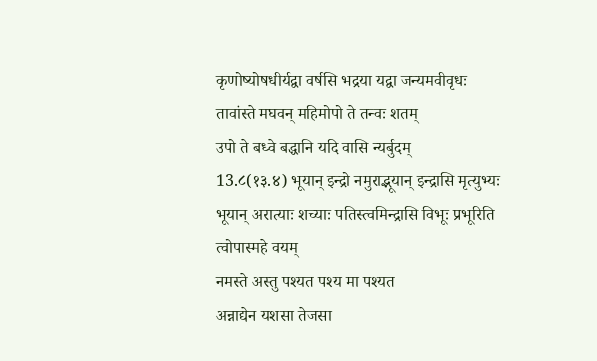कृणोष्योषधीर्यद्वा वर्षसि भद्रया यद्वा जन्यमवीवृधः
तावांस्ते मघवन् महिमोपो ते तन्वः शतम्
उपो ते बध्वे बद्धानि यदि वासि न्यर्बुदम्
13.८(१३.४) भूयान् इन्द्रो नमुराद्भूयान् इन्द्रासि मृत्युभ्यः
भूयान् अरात्याः शच्याः पतिस्त्वमिन्द्रासि विभूः प्रभूरिति त्वोपास्महे वयम्
नमस्ते अस्तु पश्यत पश्य मा पश्यत
अन्नाद्येन यशसा तेजसा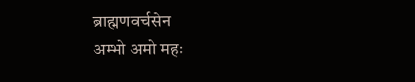ब्राह्मणवर्चसेन
अम्भो अमो महः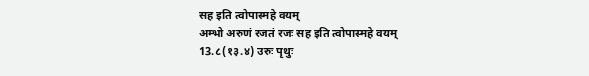सह इति त्वोपास्महे वयम्
अम्भो अरुणं रजतं रजः सह इति त्वोपास्महे वयम्
13.८(१३.४) उरुः पृथुः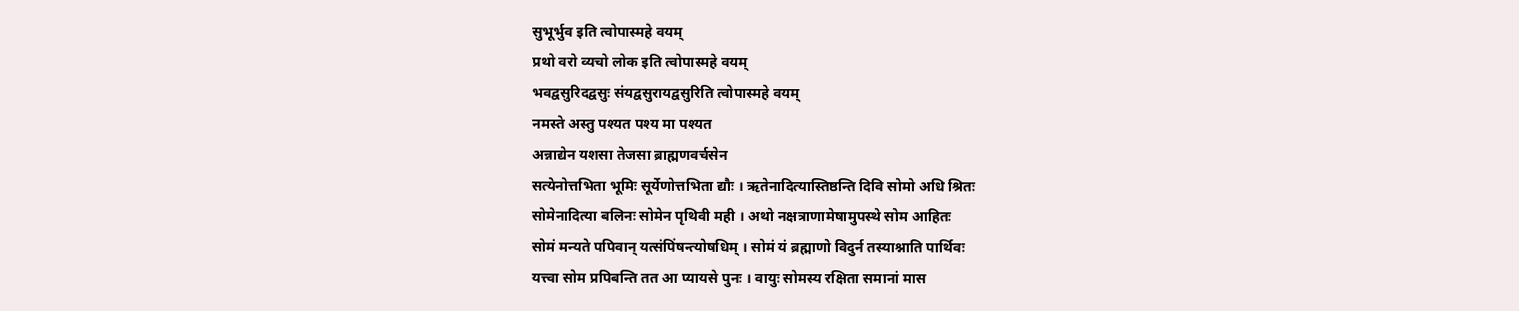सुभूर्भुव इति त्वोपास्महे वयम्
प्रथो वरो व्यचो लोक इति त्वोपास्महे वयम्
भवद्वसुरिदद्वसुः संयद्वसुरायद्वसुरिति त्वोपास्महे वयम्
नमस्ते अस्तु पश्यत पश्य मा पश्यत
अन्नाद्येन यशसा तेजसा ब्राह्मणवर्चसेन
सत्येनोत्तभिता भूमिः सूर्येणोत्तभिता द्यौः । ऋतेनादित्यास्तिष्ठन्ति दिवि सोमो अधि श्रितः
सोमेनादित्या बलिनः सोमेन पृथिवी मही । अथो नक्षत्राणामेषामुपस्थे सोम आहितः
सोमं मन्यते पपिवान् यत्संपिंषन्त्योषधिम् । सोमं यं ब्रह्माणो विदुर्न तस्याश्नाति पार्थिवः
यत्त्वा सोम प्रपिबन्ति तत आ प्यायसे पुनः । वायुः सोमस्य रक्षिता समानां मास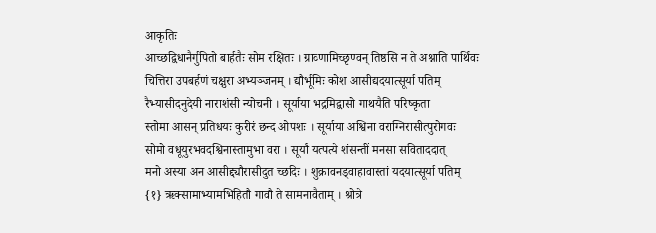आकृतिः
आच्छद्विधानैर्गुपितो बार्हतैः सोम रक्षितः । ग्राव्णामिच्छृण्वन् तिष्ठसि न ते अश्नाति पार्थिवः
चित्तिरा उपबर्हणं चक्षुरा अभ्यञ्जनम् । द्यौर्भूमिः कोश आसीद्यदयात्सूर्या पतिम्
रैभ्यासीदनुदेयी नाराशंसी न्योचनी । सूर्याया भद्रमिद्वासो गाथयैति परिष्कृता
स्तोमा आसन् प्रतिधयः कुरीरं छन्द ओपशः । सूर्याया अश्विना वराग्निरासीत्पुरोगवः
सोमो वधूयुरभवदश्विनास्तामुभा वरा । सूर्यां यत्पत्ये शंसन्तीं मनसा सविताददात्
मनो अस्या अन आसीद्द्यौरासीदुत च्छदिः । शुक्रावनड्वाहावास्तां यदयात्सूर्या पतिम्
{१} ऋक्सामाभ्यामभिहितौ गावौ ते सामनावैताम् । श्रोत्रे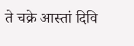ते चक्रे आस्तां दिवि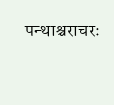पन्थाश्चराचरः